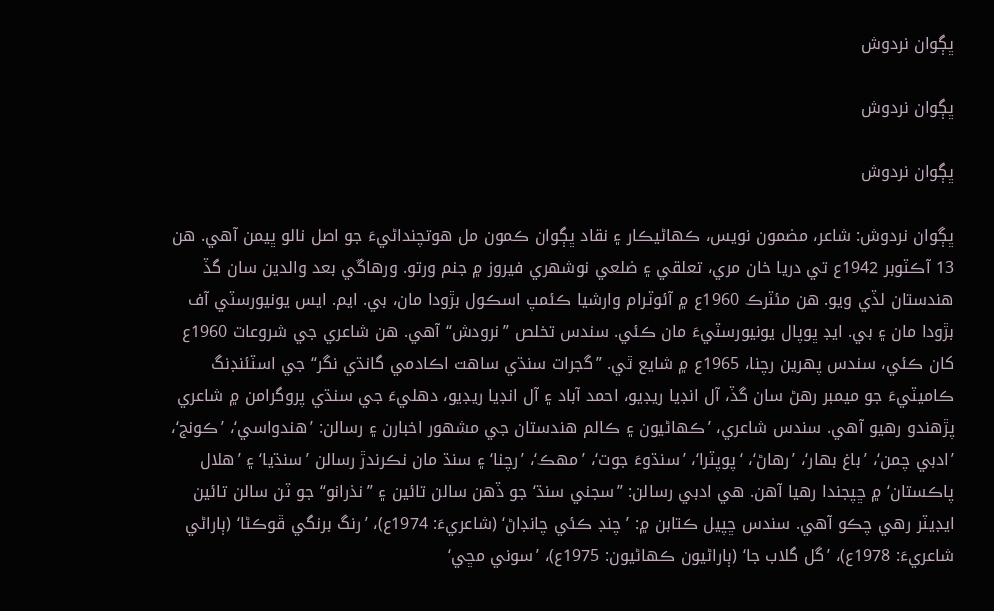ڀڳوان نردوش

ڀڳوان نردوش

ڀڳوان نردوش

ڀڳوان نردوش: شاعر، مضمون نويس، ڪھاڻيڪار ۽ نقاد ڀڳوان ڪمون مل ھوتچنداڻيءَ جو اصل نالو ڀيمن آهي. هن 13 آڪٽوبر 1942ع تي دريا خان مري، تعلقي ۽ ضلعي نوشھري فيروز ۾ جنم ورتو. ورهاڱي بعد والدين سان گڏ هندستان لڏي ويو. ھن مئٽرڪ 1960ع ۾ آئوٽرام وارشيا ڪئمپ اسڪول بڙودا مان، بي. ايم. ايس يونيورسٽي آف بڙودا مان ۽ بي. ايڊ ڀوپال يونيورسٽيءَ مان ڪئي. سندس تخلص ”نرودش“ آھي. ھن شاعري جي شروعات 1960ع کان ڪئي، سندس پھرين رچنا، 1965ع ۾ شايع ٿي. ”گجرات سنڌي ساھت اڪادمي گانڌي نگر“ جي اسٽئنڊنگ ڪاميٽيءَ جو ميمبر رهڻ سان گڏ، آل انڊيا ريڊيو، احمد آباد ۽ آل انڊيا ريڊيو، دھليءَ جي سنڌي پروگرامن ۾ شاعري پڙھندو رهيو آهي. سندس شاعري، ’ڪھاڻيون ۽ ڪالم هندستان جي مشھور اخبارن ۽ رسالن: ’هندواسي‘، ’ڪونج‘، ’ادبي چمن‘، ’باغ بھار‘، ’رهاڻ‘، ‘پوپٽرا‘، ’سنڌوءَ جوت‘، ’مھڪ‘، ’رچنا‘ ۽ سنڌ مان نڪرندڙ رسالن ’سنڌيا‘ ۽ ’هلال پاڪستان‘ ۾ ڇپجندا رهيا آهن. هي ادبي رسالن: ”سجني سنڌ‘ جو ڏهن سالن تائين ۽ ”نذرانو“ جو ٽن سالن تائين ايڊيٽر رهي چڪو آهي. سندس ڇپيل ڪتابن ۾: ’چنڊ ڪئي چانڊاڻ‘ (شاعريءَ: 1974ع)، ’رنگ برنگي ڦوڪڻا‘ (ٻاراڻي شاعريءَ: 1978ع)، ’گل گلاب جا‘ (ٻاراڻيون ڪھاڻيون: 1975ع)، ’سوني مڇي‘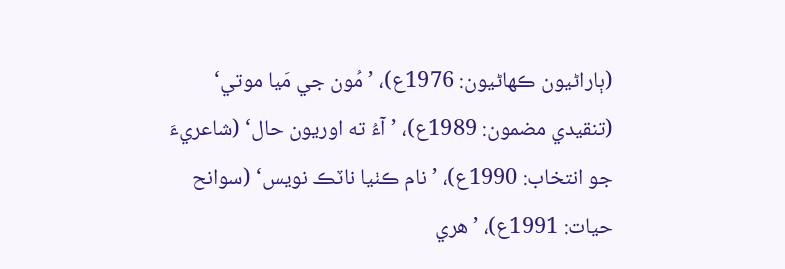(ٻاراڻيون ڪھاڻيون: 1976ع)، ’مُون جي مَيا موتي‘ (تنقيدي مضمون: 1989ع)، ’آءُ ته اوريون حال‘ (شاعريءَ جو انتخاب: 1990ع)، ’نام ڪٺيا ناٽڪ نويس‘ (سوانح حيات: 1991ع)، ’ھري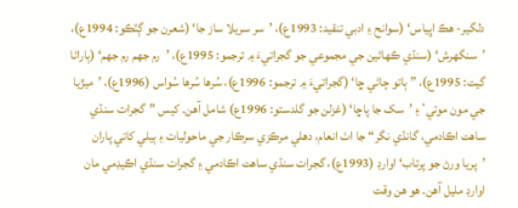دلگير- ھڪ اڀياس‘ (سوانح ۽ ادبي تنقيد: 1993ع)، ’سر سريلا ساز جا‘ (شعرن جو ڳٽڪو: 1994ع)، ’سنگهرش‘ (سنڌي ڪھاڻين جي مجموعي جو گجراتيءَ ۾ ترجمو: 1995ع)، ’رم جهم رم جهم‘ (ٻاراڻا گيت: 1995ع)، ”ٻاتو ڄاڻي ڇا‘ (گجراتيءَ ۾ ترجمو: 1996ع)، سُرها سُرها سُواس (1996ع)، ’ميڙيا جي مون موتي‘ ۽ ’سک جا پاڇا‘ (غزلن جو گلدستو: 1996ع) شامل آهن. کيس ”گجرات سنڌي ساھت اڪادمي، گانڌي نگر“ جا اٺ انعام، دھلي مرڪزي سرڪار جي ماحوليات ۽ ٻيلي کاتي پاران ’پريا ورڻ جو پرتاب‘ اوارڊ (1993ع)، گجرات سنڌي ساهت اڪادمي ۽ گجرات سنڌي اڪيڊمي مان اوارڊ مليل آهن. هو ھن وقت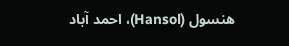ھنسول (Hansol)، احمد آباد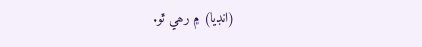(انڊيا) ۾ رھي ٿو.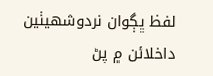لفظ ڀڳوان نردوشھيٺين داخلائن ۾ پڻ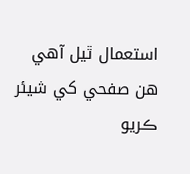استعمال ٿيل آھي
هن صفحي کي شيئر ڪريو